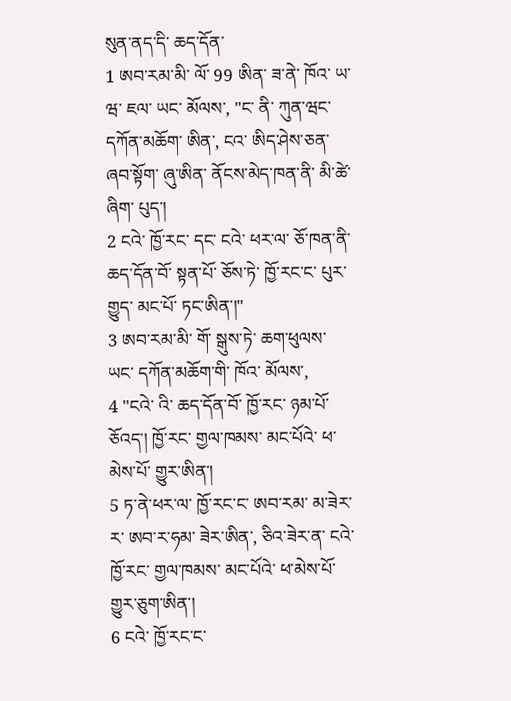སུན་ནད་དི་ ཆད་དོན་
1 ཨབ་རམ་མི་ ལོ་ 99 ཨིན་ ཟ་ནེ་ ཁོའ་ ཡ་ཝ་ ཇལ་ ཡང་ མོལས་, "ང་ ནི་ ཀུན་ཝང་ དཀོན་མཆོག་ ཨིན་, ངའ་ ཨིད་ཤེས་ཅན་ ཞབ་སྟོག་ ཞུ་ཨིན་ ནོངས་མེད་ཁན་ནི་ མི་ཚེ་ཞིག་ པུད་།
2 ངའེ་ ཁྱོ་རང་ དང་ ངའེ་ ཕར་ལ་ ཅོ་ཁན་ནི་ ཆད་དོན་བོ་ སྟན་པོ་ ཅོས་ཏེ་ ཁྱོ་རང་ང་ པུར་གྱུད་ མང་པོ་ ཏང་ཨིན་།"
3 ཨབ་རམ་མི་ གོ་ སྒུས་ཏེ་ ཆག་ཕུལས་ ཡང་ དཀོན་མཆོག་གི་ ཁོའ་ མོལས་,
4 "ངའེ་ འི་ ཆད་དོན་བོ་ ཁྱོ་རང་ ཉམ་པོ་ ཅོའད་། ཁྱོ་རང་ གྱལ་ཁམས་ མང་པོའེ་ ཕ་མེས་པོ་ གྱུར་ཨིན་།
5 ཏ་ནེ་ཕར་ལ་ ཁྱོ་རང་ང་ ཨབ་རམ་ མ་ཟེར་ར་ ཨབ་ར་ཧམ་ ཟེར་ཨིན་, ཅིའ་ཟེར་ན་ ངའེ་ ཁྱོ་རང་ གྱལ་ཁམས་ མང་པོའེ་ ཕ་མེས་པོ་ གྱུར་ཅུག་ཨིན་།
6 ངའེ་ ཁྱོ་རང་ང་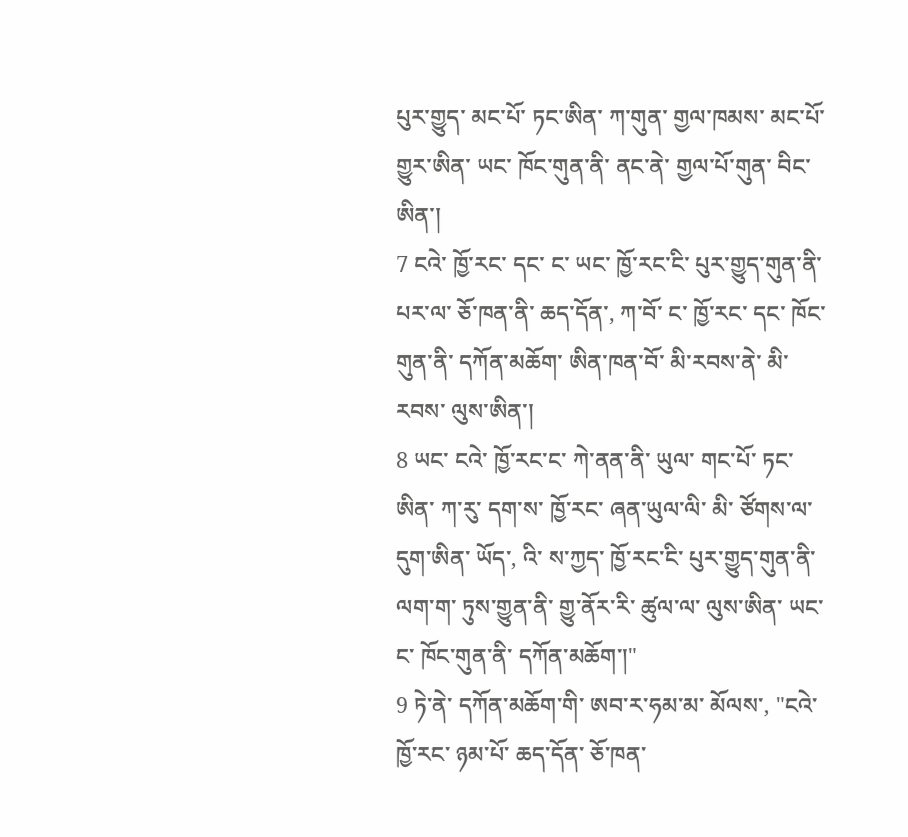པུར་གྱུད་ མང་པོ་ ཏང་ཨིན་ ཀ་གུན་ གྱལ་ཁམས་ མང་པོ་ གྱུར་ཨིན་ ཡང་ ཁོང་གུན་ནི་ ནང་ནེ་ གྱལ་པོ་གུན་ བིང་ཨིན་།
7 ངའེ་ ཁྱོ་རང་ དང་ ང་ ཡང་ ཁྱོ་རང་ངི་ པུར་གྱུད་གུན་ནི་ པར་ལ་ ཅོ་ཁན་ནི་ ཆད་དོན་, ཀ་བོ་ ང་ ཁྱོ་རང་ དང་ ཁོང་གུན་ནི་ དཀོན་མཆོག་ ཨིན་ཁན་བོ་ མི་རབས་ནེ་ མི་རབས་ ལུས་ཨིན་།
8 ཡང་ ངའེ་ ཁྱོ་རང་ང་ ཀེ་ནན་ནི་ ཡུལ་ གང་པོ་ ཏང་ཨིན་ ཀ་རུ་ དག་ས་ ཁྱོ་རང་ ཞན་ཡུལ་ལི་ མི་ ཙོགས་ལ་ དུག་ཨིན་ ཡོད་, འི་ ས་ཀྱད་ ཁྱོ་རང་ངི་ པུར་གྱུད་གུན་ནི་ ལག་ག་ ཏུས་གྱུན་ནི་ གྱུ་ནོར་རི་ ཚུལ་ལ་ ལུས་ཨིན་ ཡང་ ང་ ཁོང་གུན་ནི་ དཀོན་མཆོག་།"
9 ཏེ་ནེ་ དཀོན་མཆོག་གི་ ཨབ་ར་ཧམ་མ་ མོལས་, "ངའེ་ ཁྱོ་རང་ ཉམ་པོ་ ཆད་དོན་ ཅོ་ཁན་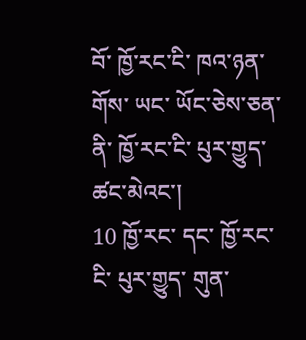བོ་ ཁྱོ་རང་ངི་ ཁའ་ཉན་གོས་ ཡང་ ཡོང་ཅེས་ཅན་ནི་ ཁྱོ་རང་ངི་ པུར་གྱུད་ ཚང་མེའང་།
10 ཁྱོ་རང་ དང་ ཁྱོ་རང་ངི་ པུར་གྱུད་ གུན་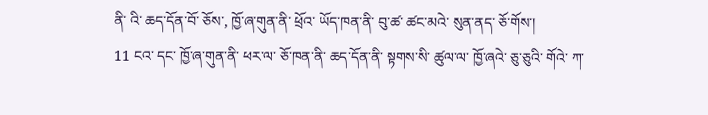ནི་ འི་ ཆད་དོན་བོ་ ཅོས་, ཁྱོ་ཞ་གུན་ནི་ ཕྲོའ་ ཡོད་ཁན་ནི་ བུ་ཚ་ ཚང་མའེ་ སུན་ནད་ ཅོ་གོས་།
11 ངའ་ དང་ ཁྱོ་ཞ་གུན་ནི་ ཕར་ལ་ ཅོ་ཁན་ནི་ ཆད་དོན་ནི་ སྟགས་སི་ ཚུལ་ལ་ ཁྱོ་ཞའེ་ ཅུ་ཅུའི་ གོའེ་ ཀ་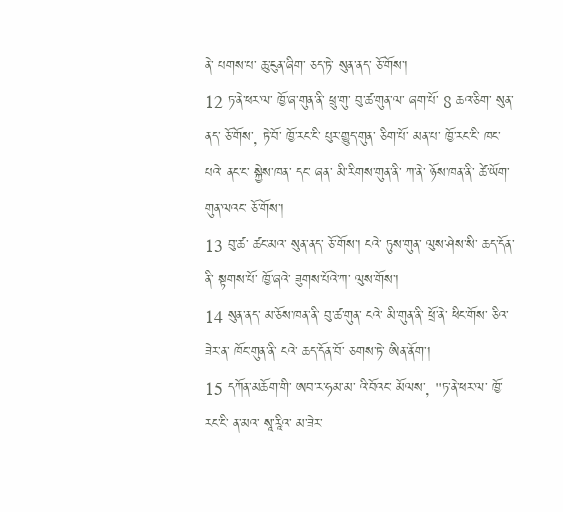ནེ་ པགས་པ་ ཆུ་ངུན་ཞིག་ ཅད་ཏེ་ སུན་ནད་ ཅོ་གོས་།
12 ཏ་ནེ་ཕར་ལ་ ཁྱོ་ཞ་གུན་ནི་ ཕྲུ་གུ་ བུ་ཚ་གུན་ལ་ ཞག་པོ་ 8 ཆའ་ཅིག་ སུན་ནད་ ཅོ་གོས་, ཏེ་བོ་ ཁྱོ་རང་ངི་ པུར་གྱུད་གུན་ ཅིག་པོ་ མན་པ་ ཁྱོ་རང་ངི་ ཁང་པའེ་ ནང་ང་ སྐྱེས་ཁན་ དང་ ཞན་ མི་རིགས་གུན་ནི་ ཀ་ནེ་ ཉོས་ཁན་ནི་ ཚེ་ཡོག་ གུན་ལའང་ ཅོ་གོས་།
13 བུ་ཚ་ ཚང་མའ་ སུན་ནད་ ཅོ་གོས་། ངའེ་ ཏུས་གུན་ ལུས་ཤེས་སི་ ཆད་དོན་ ནི་ སྟགས་པོ་ ཁྱོ་ཞའེ་ ཟུགས་པོའེ་ཀ་ ལུས་གོས་།
14 སུན་ནད་ མ་ཅོས་ཁན་ནི་ བུ་ཚ་གུན་ ངའེ་ མི་གུན་ནི་ ཕྲོ་ནེ་ ཕིང་གོས་ ཅིའ་ཟེར་ན་ ཁོང་གུན་ནི་ ངའེ་ ཆད་དོན་བོ་ ཅགས་ཏེ་ ཨིན་ནོག་།
15 དཀོན་མཆོག་གི་ ཨབ་ར་ཧམ་མ་ འི་བོའང་ མོལས་, "ཏ་ནེ་ཕར་ལ་ ཁྱོ་རང་ངི་ ན་མའ་ སཱ་རཱིའ་ མ་ཟེར་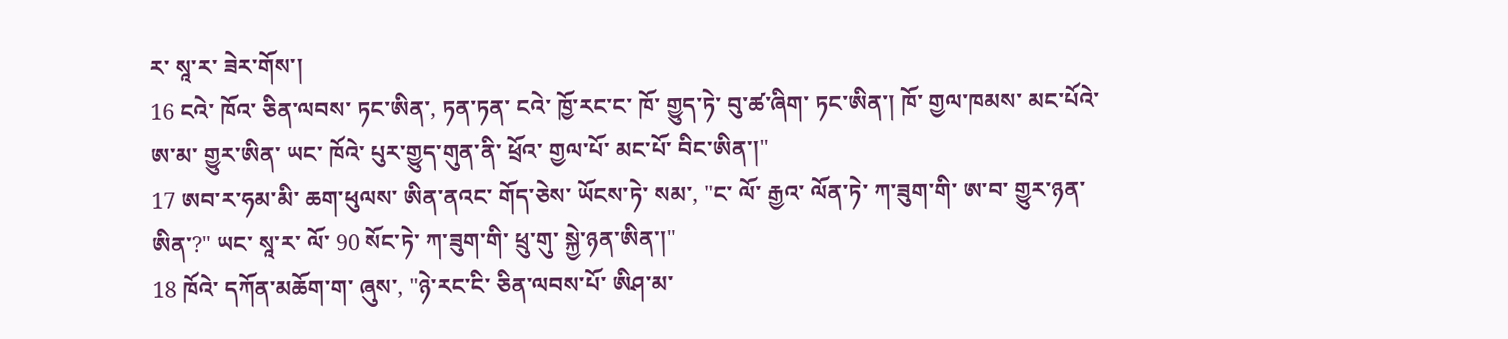ར་ སཱ་ར་ ཟེར་གོས་།
16 ངའེ་ ཁོའ་ ཅིན་ལབས་ ཏང་ཨིན་, ཏན་ཏན་ ངའེ་ ཁྱོ་རང་ང་ ཁོ་ གྱུད་ཏེ་ བུ་ཚ་ཞིག་ ཏང་ཨིན་། ཁོ་ གྱལ་ཁམས་ མང་པོའེ་ ཨ་མ་ གྱུར་ཨིན་ ཡང་ ཁོའེ་ པུར་གྱུད་གུན་ནི་ ཕྲོའ་ གྱལ་པོ་ མང་པོ་ བིང་ཨིན་།"
17 ཨབ་ར་ཧམ་མི་ ཆག་ཕུལས་ ཨིན་ནའང་ གོད་ཅེས་ ཡོངས་ཏེ་ སམ་, "ང་ ལོ་ རྒྱའ་ ལོན་ཏེ་ ཀ་ཟུག་གི་ ཨ་བ་ གྱུར་ཉན་ཨིན་?" ཡང་ སཱ་ར་ ལོ་ 90 སོང་ཏེ་ ཀ་ཟུག་གི་ ཕྲུ་གུ་ སྐྱེ་ཉན་ཨིན་།"
18 ཁོའེ་ དཀོན་མཆོག་ག་ ཞུས་, "ཉེ་རང་ངི་ ཅིན་ལབས་པོ་ ཨིཤ་མ་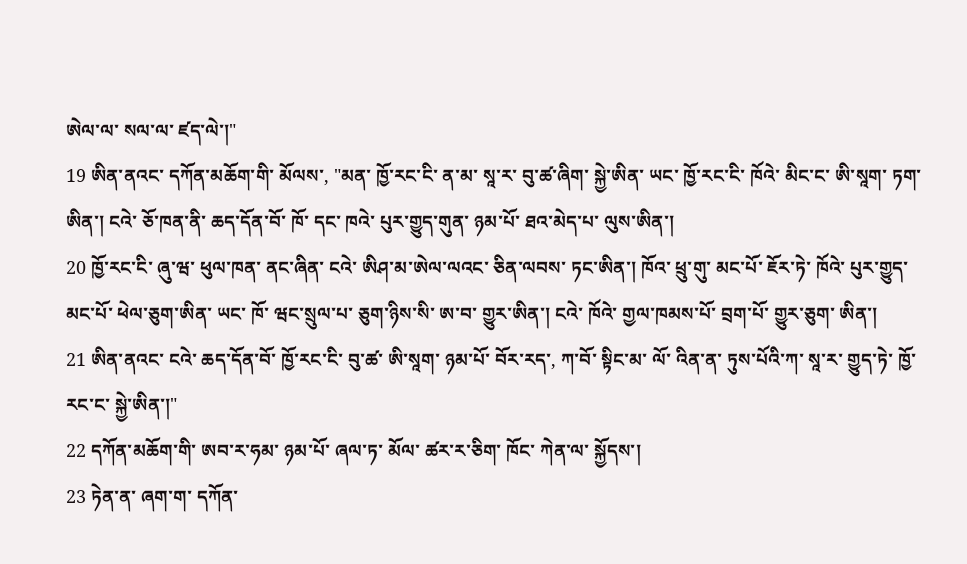ཨེལ་ལ་ སལ་ལ་ ཛད་ལེ་།"
19 ཨིན་ནའང་ དཀོན་མཆོག་གི་ མོལས་, "མན་ ཁྱོ་རང་ངི་ ན་མ་ སཱ་ར་ བུ་ཚ་ཞིག་ སྐྱེ་ཨིན་ ཡང་ ཁྱོ་རང་ངི་ ཁོའེ་ མིང་ང་ ཨི་སཱག་ ཏག་ཨིན་། ངའེ་ ཅོ་ཁན་ནི་ ཆད་དོན་བོ་ ཁོ་ དང་ ཁའེ་ པུར་གྱུད་གུན་ ཉམ་པོ་ ཐའ་མེད་པ་ ལུས་ཨིན་།
20 ཁྱོ་རང་ངི་ ཞུ་ཝ་ ཕུལ་ཁན་ ནང་ཞིན་ ངའེ་ ཨིཤ་མ་ཨེལ་ལའང་ ཅིན་ལབས་ ཏང་ཨིན་། ཁོའ་ ཕྲུ་གུ་ མང་པོ་ ཇོར་ཏེ་ ཁོའེ་ པུར་གྱུད་ མང་པོ་ ཕེལ་ཅུག་ཨིན་ ཡང་ ཁོ་ ཝང་སྲུལ་པ་ ཅུག་ཉིས་སི་ ཨ་བ་ གྱུར་ཨིན་། ངའེ་ ཁོའེ་ གྱལ་ཁམས་པོ་ བྲག་པོ་ གྱུར་ཅུག་ ཨིན་།
21 ཨིན་ནའང་ ངའེ་ ཆད་དོན་བོ་ ཁྱོ་རང་ངི་ བུ་ཚ་ ཨི་སཱག་ ཉམ་པོ་ བོར་རད་, ཀ་བོ་ སྟིང་མ་ ལོ་ འིན་ན་ ཏུས་པོའི་ཀ་ སཱ་ར་ གྱུད་ཏེ་ ཁྱོ་རང་ང་ སྐྱེ་ཨིན་།"
22 དཀོན་མཆོག་གི་ ཨབ་ར་ཧམ་ ཉམ་པོ་ ཞལ་ཏ་ མོལ་ ཚར་ར་ཅིག་ ཁོང་ ཀེན་ལ་ སྐྱོདས་།
23 ཏེན་ན་ ཞག་ག་ དཀོན་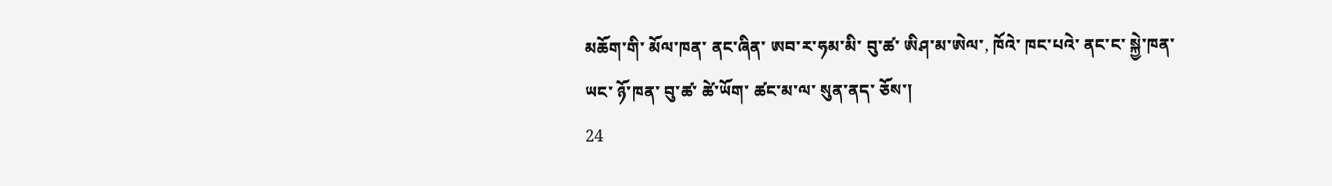མཆོག་གི་ མོལ་ཁན་ ནང་ཞིན་ ཨབ་ར་ཧམ་མི་ བུ་ཚ་ ཨིཤ་མ་ཨེལ་, ཁོའེ་ ཁང་པའེ་ ནང་ང་ སྐྱེ་ཁན་ ཡང་ ཉོ་ཁན་ བུ་ཚ་ ཚེ་ཡོག་ ཚང་མ་ལ་ སུན་ནད་ ཅོས་།
24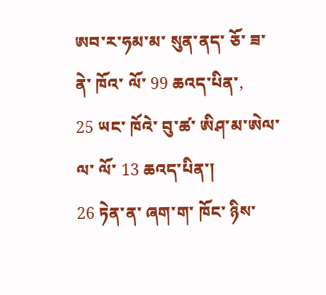ཨབ་ར་ཧམ་མ་ སུན་ནད་ ཅོ་ ཟ་ནེ་ ཁོའ་ ལོ་ 99 ཆའད་པིན་,
25 ཡང་ ཁོའེ་ བུ་ཚ་ ཨིཤ་མ་ཨེལ་ལ་ ལོ་ 13 ཆའད་པིན་།
26 ཏེན་ན་ ཞག་ག་ ཁོང་ ཉིས་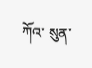ཀོའ་ སུན་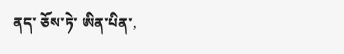ནད་ ཅོས་ཏེ་ ཨིན་པིན་,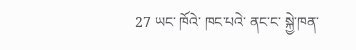27 ཡང་ ཁོའེ་ ཁང་པའེ་ ནང་ང་ སྐྱེ་ཁན་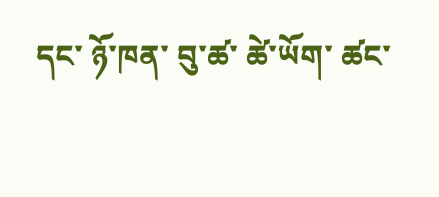དང་ ཉོ་ཁན་ བུ་ཚ་ ཚེ་ཡོག་ ཚང་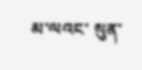མ་ལའང་ སུན་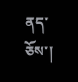ནད་ ཅོས་།